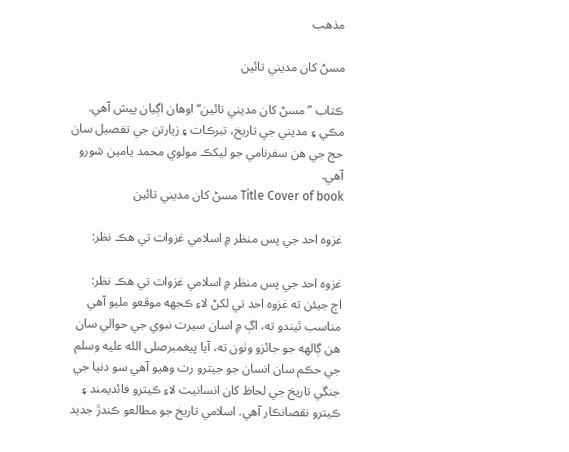مذهب

مسڻ کان مديني تائين

ڪتاب ”مسڻ کان مديني تائين“ اوهان اڳيان پيش آهي. مڪي ۽ مديني جي تاريخ، تبرڪات ۽ زيارتن جي تفصيل سان حج جي هن سفرنامي جو ليکڪ مولوي محمد يامين شورو آهي.
Title Cover of book مسڻ کان مديني تائين

غزوه احد جي پس منظر ۾ اسلامي غزوات تي هڪ نظر:

غزوه احد جي پس منظر ۾ اسلامي غزوات تي هڪ نظر:
اڄ جيئن ته غزوه احد تي لکڻ لاءِ ڪجهه موقعو مليو آهي مناسب ٿيندو ته، اڳ ۾ اسان سيرت نبوي جي حوالي سان هن ڳالهه جو جائزو وٺون ته، آيا پيغمبرصلى الله عليه وسلم جي حڪم سان انسان جو جيترو رت وهيو آهي سو دنيا جي جنگي تاريخ جي لحاظ کان انسانيت لاءِ ڪيترو فائديمند ۽ ڪيترو نقصانڪار آهي. اسلامي تاريخ جو مطالعو ڪندڙ جديد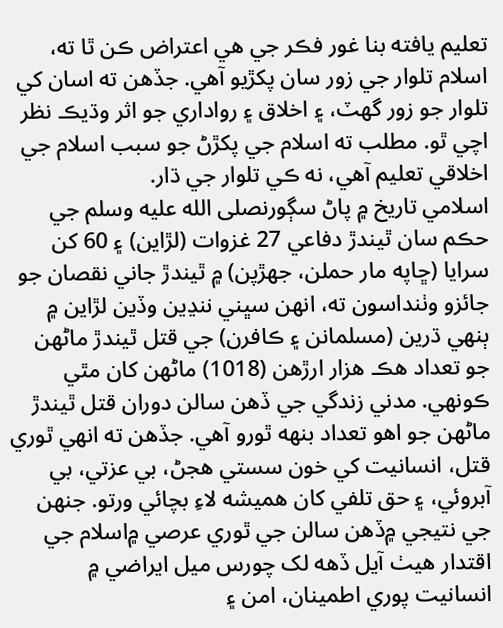تعليم يافته بنا غور فڪر جي هي اعتراض ڪن ٿا ته، اسلام تلوار جي زور سان پکڙيو آهي. جڏهن ته اسان کي تلوار جو زور گهٽ، ۽ اخلاق ۽ رواداري جو اثر وڌيڪ نظر اچي ٿو. مطلب ته اسلام جي پکڙڻ جو سبب اسلام جي اخلاقي تعليم آهي، نه ڪي تلوار جي ڌار.
اسلامي تاريخ ۾ پاڻ سڳورنصلى الله عليه وسلم جي حڪم سان ٿيندڙ دفاعي 27 غزوات (لڙاين) ۽ 60 کن سرايا (ڇاپه مار حملن، جهڙپن) ۾ ٿيندڙ جاني نقصان جو جائزو وٺنداسون ته، انهن سڀني ننڍين وڏين لڙاين ۾ ٻنهي ڌرين (مسلمانن ۽ ڪافرن) جي قتل ٿيندڙ ماڻهن جو تعداد هڪ هزار ارڙهن (1018) ماڻهن کان مٿي ڪونهي. مدني زندگي جي ڏهن سالن دوران قتل ٿيندڙ ماڻهن جو اهو تعداد بنهه ٿورو آهي. جڏهن ته انهي ٿوري قتل، انسانيت کي خون سستي هجڻ، بي عزتي، بي آبروئي، ۽ حق تلفي کان هميشه لاءِ بچائي ورتو. جنهن جي نتيجي ۾ڏهن سالن جي ٿوري عرصي ۾اسلام جي اقتدار هيٺ آيل ڏهه لک چورس ميل ايراضي ۾ انسانيت پوري اطمينان، امن ۽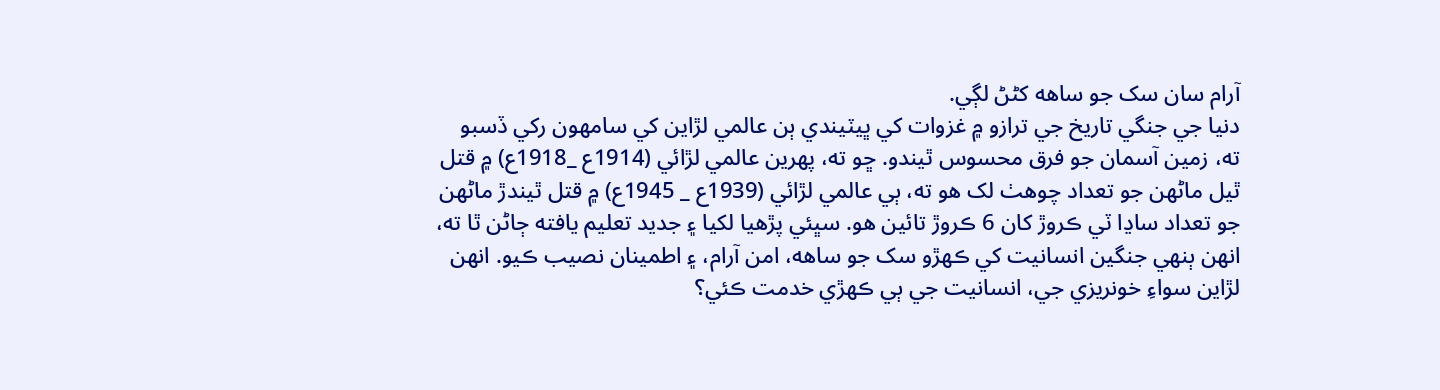آرام سان سک جو ساهه کڻڻ لڳي.
دنيا جي جنگي تاريخ جي ترازو ۾ غزوات کي ڀيٽيندي ٻن عالمي لڙاين کي سامهون رکي ڏسبو ته، زمين آسمان جو فرق محسوس ٿيندو. ڇو ته، پهرين عالمي لڙائي (1914ع _1918ع) ۾ قتل ٿيل ماڻهن جو تعداد چوهٺ لک هو ته، ٻي عالمي لڙائي (1939ع _ 1945ع) ۾ قتل ٿيندڙ ماڻهن جو تعداد ساڍا ٽي ڪروڙ کان 6 ڪروڙ تائين هو. سڀئي پڙهيا لکيا ۽ جديد تعليم يافته ڄاڻن ٿا ته، انهن ٻنهي جنگين انسانيت کي ڪهڙو سک جو ساهه، امن آرام، ۽ اطمينان نصيب ڪيو. انهن لڙاين سواءِ خونريزي جي، انسانيت جي ٻي ڪهڙي خدمت ڪئي؟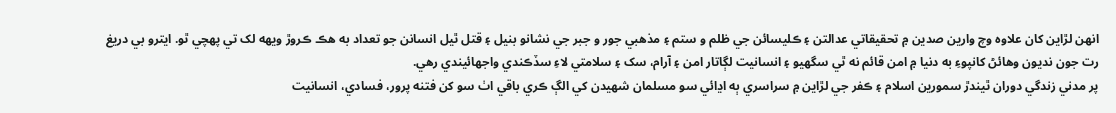انهن لڙاين کان علاوه وچ وارين صدين ۾ تحقيقاتي عدالتن ۽ ڪليسائن جي ظلم و ستم ۽ مذهبي جور و جبر جي نشانو بنيل ۽ قتل ٿيل انسانن جو تعداد به هڪ ڪروڙ ويهه لک تي پهچي ٿو. ايترو بي دريغ رت جون نديون وهائڻ کانپوءِ به دنيا ۾ امن قائم نه ٿي سگهيو ۽ انسانيت لڳاتار امن ۽ آرام، سک ۽ سلامتي لاءِ سڏڪندي واجهائيندي رهي.
پر مدني زندگي دوران ٿيندڙ سمورين اسلام ۽ ڪفر جي لڙاين ۾ سراسري ٻه اڍائي سو مسلمان شهيدن کي الڳ ڪري باقي اٺ سو کن فتنه پرور، فسادي، انسانيت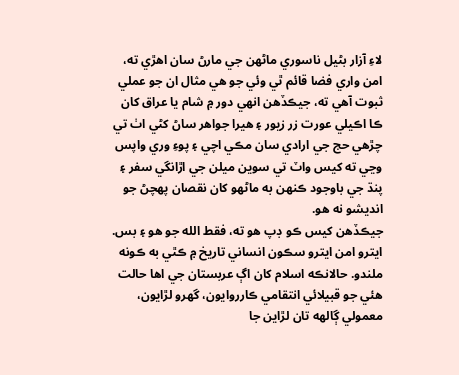لاءِ آزار بڻيل ناسوري ماڻهن جي مارڻ سان اهڙي ته، امن واري فضا قائم ٿي وئي جو هي مثال ان جو عملي ثبوت آهي ته، جيڪڏهن انهي دور ۾ شام يا عراق کان ڪا اڪيلي عورت زر زيور ۽ هيرا جواهر ساڻ کڻي اٺ تي چڙهي حج جي ارادي سان مڪي اچي ۽ پوءِ وري واپس وڃي ته کيس واٽ تي سوين ميلن جي اڙانگي سفر ۽ پنڌ جي باوجود ڪنهن به ماڻهو کان نقصان پهچڻ جو انديشو نه هو.
جيڪڏهن کيس ڪو ڊپ هو ته، فقط الله جو هو ۽ بس. ايترو امن ايترو سڪون انساني تاريخ ۾ ڪٿي به ڪونه ملندو. حالانڪه اسلام کان اڳ عربستان جي اها حالت هئي جو قبيلائي انتقامي ڪارروايون، گهرو لڙايون، معمولي ڳالهه تان لڙاين جا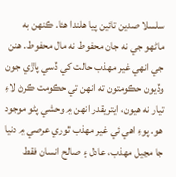سلسلا صدين تائين پيا هلندا هئا. ڪنهن به ماڻهو جي نه جان محفوط نه مال محفوط. هنن جي انهي غير مهذب حالت کي ڏسي پاڙي جون وڏيون حڪومتون ته انهن تي حڪومت ڪرڻ لاءِ تيار نه هيون، ايتريقدر انهن ۾ وحشي پڻو موجود هو. پوءِ اهي ئي غير مهذب ٿوري عرصي ۾ دنيا جا مڃيل مهذب، عادل ۽ صالح انسان فقط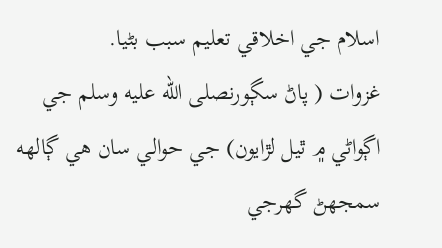اسلام جي اخلاقي تعليم سبب بڻيا.
غزوات ( پاڻ سڳورنصلى الله عليه وسلم جي اڳواڻي ۾ ٿيل لڙايون) جي حوالي سان هي ڳالهه سمجهڻ گهرجي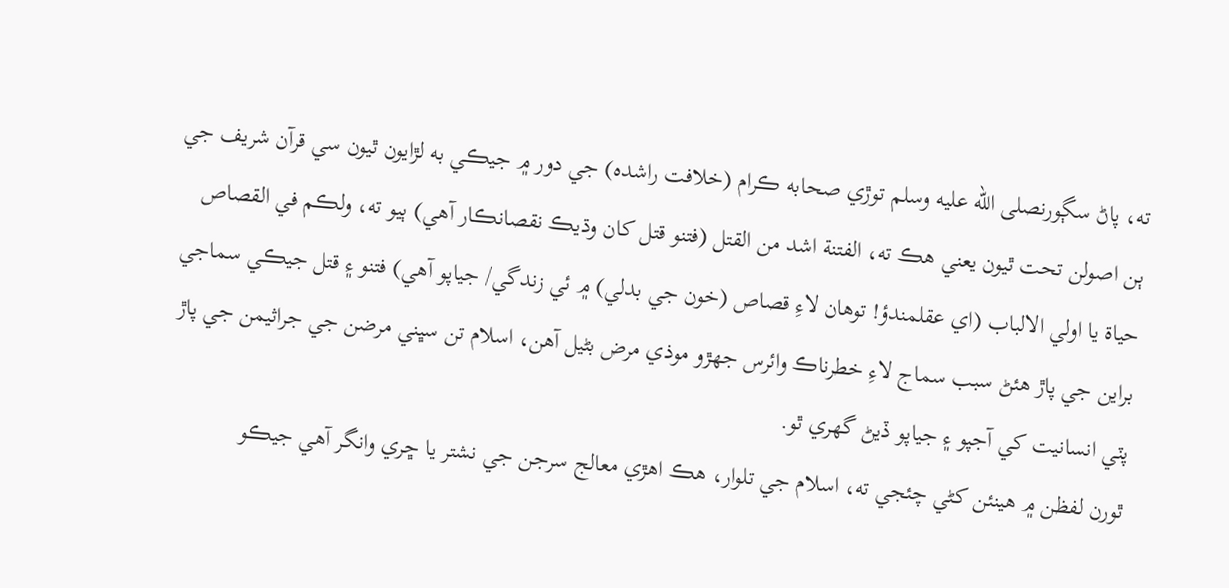ته، پاڻ سڳورنصلى الله عليه وسلم توڙي صحابه ڪرام (خلافت راشده) جي دور ۾ جيڪي به لڙايون ٿيون سي قرآن شريف جي ٻن اصولن تحت ٿيون يعني هڪ ته، الفتنة اشد من القتل (فتنو قتل کان وڌيڪ نقصانڪار آهي) ٻيو ته، ولڪم في القصاص حياة يا اولي الالباب (اي عقلمندؤ! توهان لاءِ قصاص (خون جي بدلي) ۾ ئي زندگي/ جياپو آهي) فتنو ۽ قتل جيڪي سماجي براين جي پاڙ هئڻ سبب سماج لاءِ خطرناڪ وائرس جهڙو موذي مرض بڻيل آهن، اسلام تن سڀني مرضن جي جراثيمن جي پاڙ پٽي انسانيت کي آجپو ۽ جياپو ڏيڻ گهري ٿو.
ٿورن لفظن ۾ هينئن کڻي چئجي ته، اسلام جي تلوار، هڪ اهڙي معالج سرجن جي نشتر يا ڇري وانگر آهي جيڪو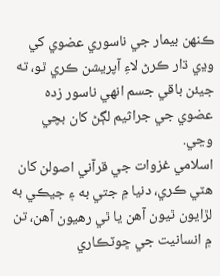ڪنهن بيمار جي ناسوري عضوي کي وڍي ڌار ڪرڻ لاءِ آپريشن ڪري ٿو، ته جيئن باقي جسم انهي ناسور زده عضوي جي جراثيم لڳڻ کان بچي وڃي.
اسلامي غزوات جي قرآني اصولن کان هٽي ڪري، دنيا ۾ جتي به ۽ جيڪي به لڙايون ٿيون آهن يا ٿي رهيون آهن، تن ۾ انسانيت جي ڇوٽڪاري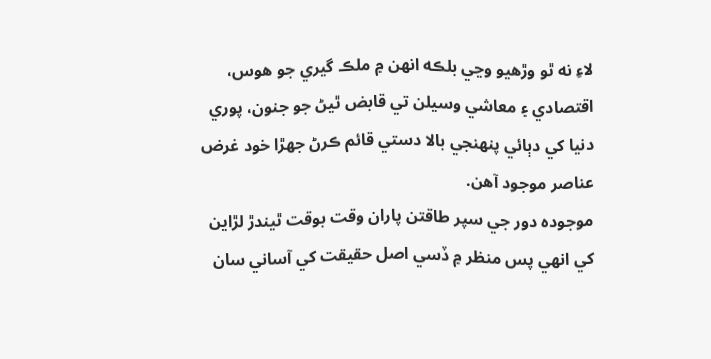لاءِ نه ٿو وڙهيو وڃي بلڪه انهن ۾ ملڪ گيري جو هوس، اقتصادي ۽ معاشي وسيلن تي قابض ٿيڻ جو جنون، پوري دنيا کي دٻائي پنهنجي بالا دستي قائم ڪرڻ جهڙا خود غرض عناصر موجود آهن.
موجوده دور جي سپر طاقتن پاران وقت بوقت ٿيندڙ لڙاين کي انهي پس منظر ۾ ڏسي اصل حقيقت کي آساني سان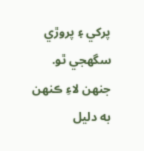پرکي ۽ پروڙي سگهجي ٿو. جنهن لاءِ ڪنهن به دليل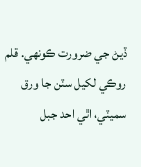ڏيڻ جي ضرورت ڪونهي. قلم روڪي لکيل سٽن جا ورق سميٽي، اٿي احد جبل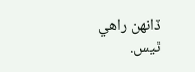ڏانهن راهي ٿيس.